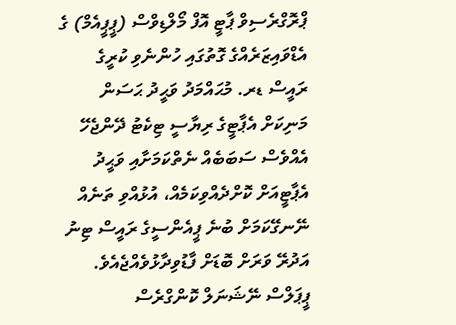ޕްރޮގްރެސިވް ޕާޓީ އޮފް މޯލްޑިވްސް (ޕީޕީއެމް) ގެ އެޑްވައިޒަރެއްގެ ގޮތުގައި ހުންނެވި ކުރީގެ ރައީސް ޑރ. މުޙައްމަދު ވަޙީދު ޙަސަން މަނިކަށް އެޕާޓީގެ ރިޔާސީ ޓިކެޓު ދޭންޖެހޭ އެއްވެސް ސަބަބެއް ނެތްކަމަށާއި ވަޙީދު އެޕާޓީއަށް ކޮށްދެއްވިކަމެއް، އުޅުއްވި ތަނެއް ނޭނގޭކަމަށް ބުނެ ޕީއެންސީގެ ރައީސް ޓިނު އަދުރޭ ވަރަށް ބޮޑަށް ފާޑުވިދާޅުވެއްޖެއެވެ.
ޕީޕަލްސް ނޭޝަނަލް ކޮންގްރެސް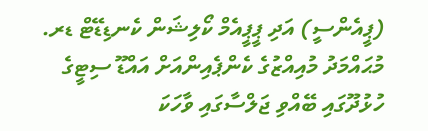(ޕީއެންސީ) އަދި ޕީޕީއެމް ކޯލިޝަން ކެނޑިޑޭޓް ޑރ. މުޙައްމަދު މުއިއްޒުގެ ކެންޕެއިންއަށް އައްޑޫ ސިޓީގެ ހުޅުދޫގައި ބޭއްވި ޖަލްސާގައި ވާހަކަ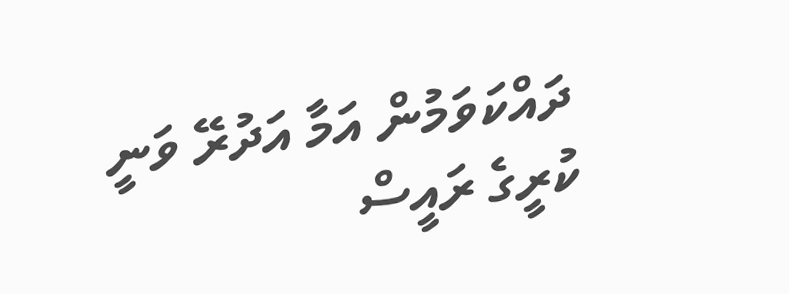ދައްކަވަމުން އަމާ އަދުރޭ ވަނީ ކުރީގެ ރައީސް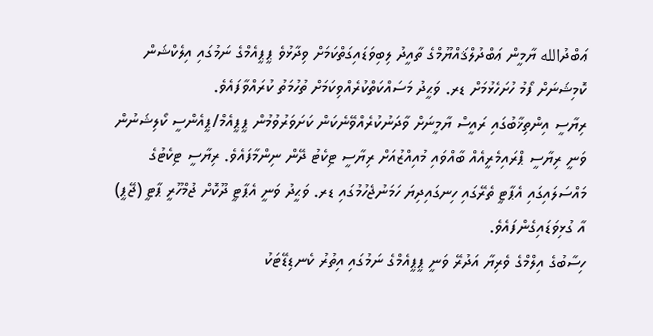ޢަބްދުالله ޔާމީން ޢަބްދުލްޤައްޔޫމްގެ ތާއީދު ލިބިވަޑައިގަތްކަމަށް ވިދާޅުވެ ޕީޕީއެމްގެ ނަމުގައި އިލެކްޝަން ކޮމިޝަނަށް ފޯމު ހުށަހެޅުމަށް ޑރ. ވަޙީދު މަސައްކަތްކުރެއްވިކަމަށް ތުހުމަތު ކުރައްވާފައެވެ.
ރިޔާސީ އިންތިޚާބުގައި ރައީސް ޔާމީނަށް ވާދަނުކުރެއްވޭނެކަން ކަށަވަރުވުމުން ޕީޕީއެމް/ޕީއެންސީ ކޯލިޝަނުން ވަނީ ރިޔާސީ ޕްރައިމެރީއެއް ބާއްވައި މުއިއްޒުއަށް ރިޔާސީ ޓިކެޓު ދޭން ނިންމާފައެވެ. ރިޔާސީ ޓިކެޓުގެ މައްސަލައިގައި އެޕާޓީ ތެރޭގައި ހިނގައިދިޔަ ހަމަނުޖެހުމުގައި ޑރ. ވަޙީދު ވަނީ އެޕާޓީ ދޫކޮށް ޖުމްހޫރީ ޕާޓީ (ޖޭޕީ) އާ ގުޅިވަޑައިގެންފައެވެ.
ހިސާބުގެ އިލްމްގެ ވެރިޔާ އަދުރޭ ވަނީ ޕީޕީއެމްގެ ނަމުގައި އިތުރު ކެނޑިޑޭޓަކު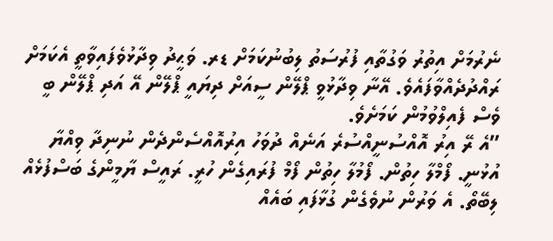ނެރުމަށް އިތުރު ވަގުތާއި ފުރުސަތު ލިބުނުކަމަށް ޑރ. ވަޙީދު ވިދާޅުވެފައިވާތީ އެކަމަށް ރައްދުދެއްވާފައެވެ. އޭނާ ވިދާޅުވީ ޕްލޭން ސީއަށް ދިޔައީ ޕްލޭން އޭ އަދި ޕްލޭން ބީ ވެސް ފެއިލްވުމުން ކަމަށެވެ.
”އެ ރޭ އިރު އޮއްސުނީއްސުރެ އަނެއް ދުވަހު އިރުއޮއްސެންދެން ނުނިދާ ވިއްޔާ އުޅުނީ. ފޯމްލާ ހިތުން. ފޯމުލާ ހިތުން ފޯމް ފުރައިގެން ހުރީ. ރައީސް ޔާމީންގެ ބަސްފުޅެއް ލިބޭތޯ. އެ ވަރުން ނުވެގެން ގުޅާފައި ބައެއް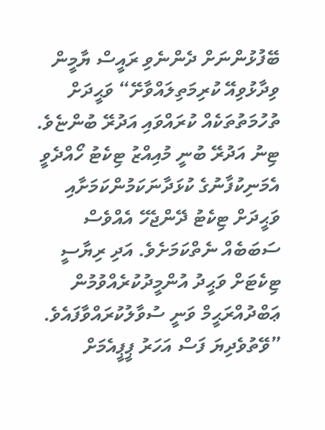ބޭފުޅުންނަށް ދެންނެވި ރައީސް ޔާމީން ވިދާޅުވިއޭ ކުރިމަތިލައްވާށޭ“ ވަޙީދަށް ތުހުމަތުތަކެއް ކުރައްވައި އަދުރޭ ބުންޏެވެ.
ޓިނު އަދުރޭ ބުނީ މުއިއްޒު ޓިކެޓު ހޯއްދެވީ އެމަނިކުފާނުގެ ކުޅަދާނަކަމުންކަމަށާއި ވަޙީދަށް ޓިކެޓު ދޭންޖެހޭ އެއްވެސް ސަބަބެއް ނެތްކަމަށެވެ. އަދި ރިޔާސީ ޓިކެޓަށް ވަޙީދު އުންމީދުކުރެއްވުމުން ޢަބްދުއްރަޙީމް ވަނީ ސުވާލުކުރައްވާފައެވެ.
”ވޭތުވެދިޔަ ފަސް އަހަރު ޕީޕީއެމަށް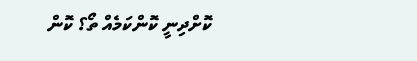ކޮށްދިނީ ކޮންކަމެއް ތޯ؟ ކޮން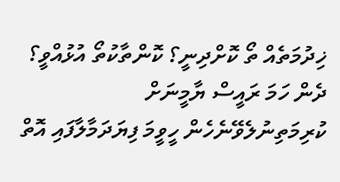ޚިދުމަތެއް ތޯ ކޮށްދިނީ؟ ކޮންތާކުތޯ އުޅުއްވީ؟ ދެން ހަމަ ރައީސް ޔާމީނަށް ކުރިމަތިނުލެވޭނެހެން ހީވީމަ ފިޔަދަމާލާފައި އޮތް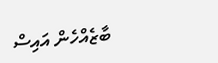ބާޒެއްހެން އައިސް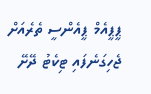ޕީޕީއެމް ޕީއެންސީ ތެރެއަށް ޖެހިގަނެފައި ޓިކެޓު ދޭށޭ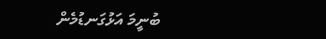ބުނީމަ އަޅުގަނޑުމެން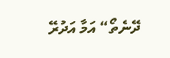ދޭނެތޯ“ އަމާ އަދުރޭ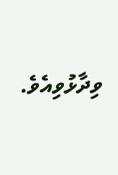ވިދާޅުވިއެވެ.